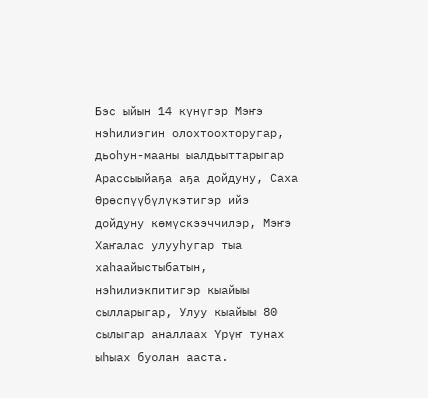Бэс ыйын 14 күнүгэр Мэҥэ нэһилиэгин олохтоохторугар, дьоһун-мааны ыалдьыттарыгар Арассыыйаҕа аҕа дойдуну, Саха Өрөспүүбүлүкэтигэр ийэ дойдуну көмүскээччилэр, Мэҥэ Хаҥалас улууһугар тыа хаһаайыстыбатын, нэһилиэкпитигэр кыайыы сылларыгар, Улуу кыайыы 80 сылыгар аналлаах Үрүҥ тунах ыһыах буолан ааста.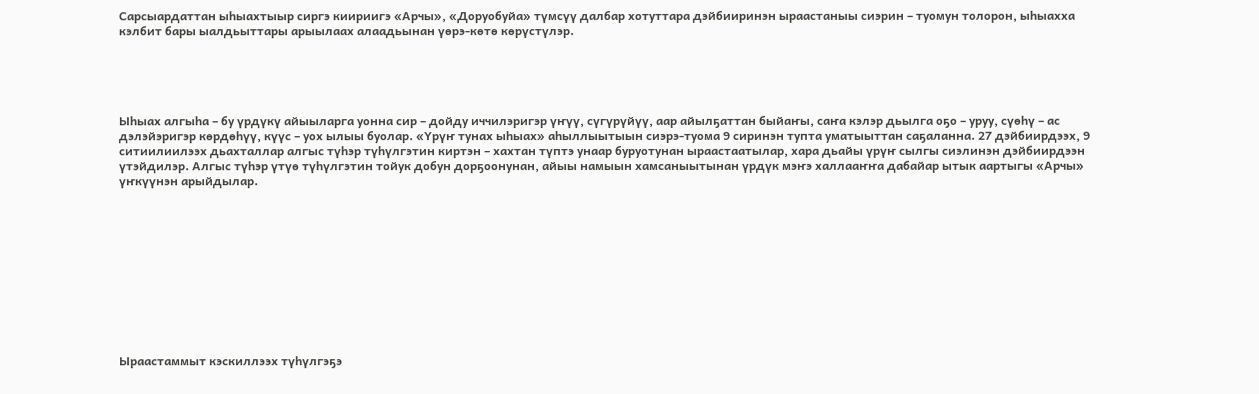Сарсыардаттан ыһыахтыыр сиргэ киириигэ «Арчы», «Доруобуйа» түмсүү далбар хотуттара дэйбииринэн ыраастаныы сиэрин – туомун толорон, ыһыахха кэлбит бары ыалдьыттары арыылаах алаадьынан үөрэ-көтө көрүстүлэр.





Ыһыах алгыһа – бу үрдүкү айыыларга уонна сир – дойду иччилэригэр үҥүү, сүгүрүйүү, аар айылҕаттан быйаҥы, саҥа кэлэр дьылга оҕо – уруу, сүөһү – ас дэлэйэригэр көрдөһүү, күүс – уох ылыы буолар. «Үрүҥ тунах ыһыах» аһыллыытыын сиэрэ-туома 9 сиринэн тупта уматыыттан саҕаланна. 27 дэйбиирдээх, 9 ситиилиилээх дьахталлар алгыс түһэр түһүлгэтин киртэн – хахтан түптэ унаар буруотунан ыраастаатылар, хара дьайы үрүҥ сылгы сиэлинэн дэйбиирдээн үтэйдилэр. Алгыс түһэр үтүө түһүлгэтин тойук добун дорҕоонунан, айыы намыын хамсаныытынан үрдүк мэҥэ халлааҥҥа дабайар ытык аартыгы «Арчы» үҥкүүнэн арыйдылар.











Ыраастаммыт кэскиллээх түһүлгэҕэ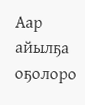Аар айылҕа оҕолоро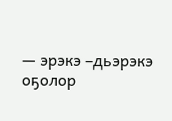— эрэкэ –дьэрэкэ оҕолор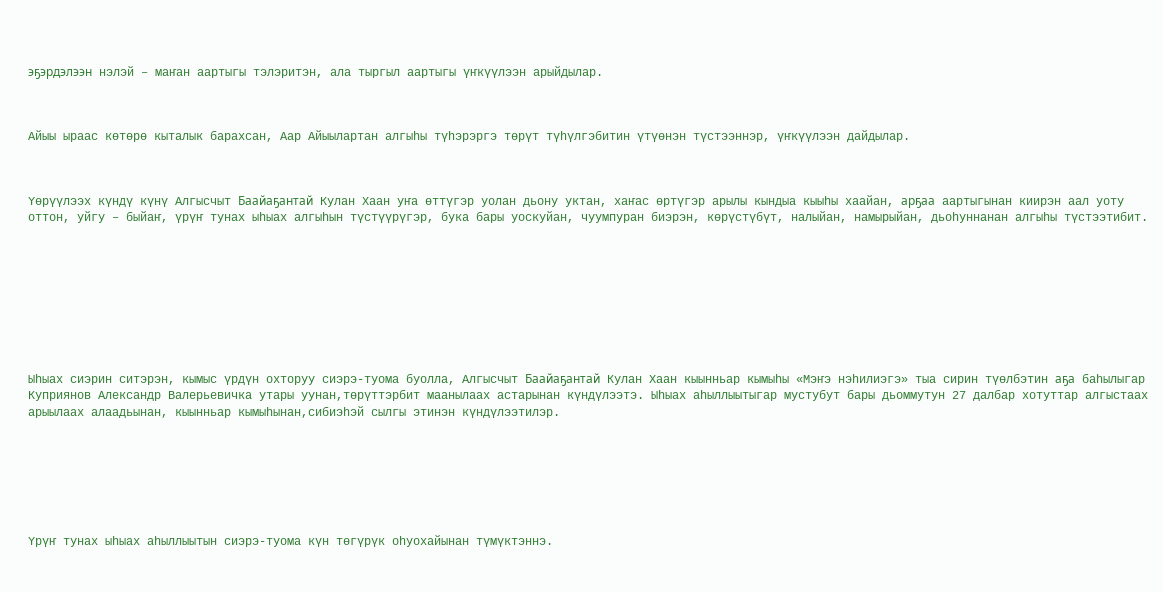эҕэрдэлээн нэлэй – маҥан аартыгы тэлэритэн, ала тыргыл аартыгы үҥкүүлээн арыйдылар.



Айыы ыраас көтөрө кыталык барахсан, Аар Айыылартан алгыһы түһэрэргэ төрүт түһүлгэбитин үтүөнэн түстээннэр, үҥкүүлээн дайдылар.



Үөрүүлээх күндү күнү Алгысчыт Баайаҕантай Кулан Хаан уҥа өттүгэр уолан дьону уктан, хаҥас өртүгэр арылы кындыа кыыһы хаайан, арҕаа аартыгынан киирэн аал уоту оттон, уйгу – быйаҥ, үрүҥ тунах ыһыах алгыһын түстүүрүгэр, бука бары уоскуйан, чуумпуран биэрэн, көрүстүбүт, налыйан, намырыйан, дьоһуннанан алгыһы түстээтибит.









Ыһыах сиэрин ситэрэн, кымыс үрдүн охторуу сиэрэ-туома буолла, Алгысчыт Баайаҕантай Кулан Хаан кыынньар кымыһы «Мэҥэ нэһилиэгэ» тыа сирин түөлбэтин аҕа баһылыгар Куприянов Александр Валерьевичка утары уунан,төрүттэрбит маанылаах астарынан күндүлээтэ. Ыһыах аһыллыытыгар мустубут бары дьоммутун 27 далбар хотуттар алгыстаах арыылаах алаадьынан, кыынньар кымыһынан,сибиэһэй сылгы этинэн күндүлээтилэр.







Үрүҥ тунах ыһыах аһыллыытын сиэрэ-туома күн төгүрүк оһуохайынан түмүктэннэ.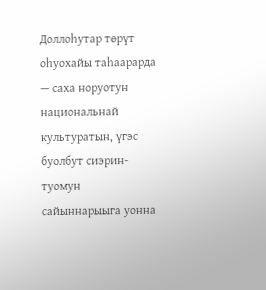Доллоһутар төрүт оһуохайы таһаарарда — саха норуотун национальнай культуратын, үгэс буолбут сиэрин- туомун сайыннарыыга уонна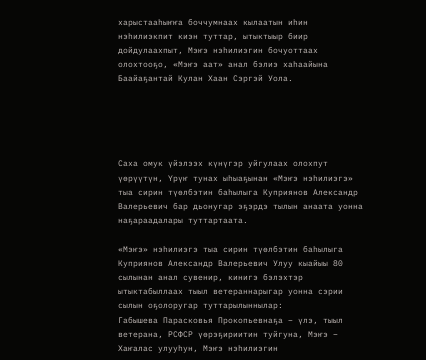харыстааһыҥҥа боччумнаах кылаатын иһин нэһилиэкпит киэн туттар, ытыктыыр биир дойдулаахпыт, Мэҥэ нэһилиэгин бочуоттаах олохтооҕо, «Мэҥэ аат» анал бэлиэ хаһаайына Баайаҕантай Кулан Хаан Сэргэй Уола.





Саха омук үйэлээх күнүгэр уйгулаах олохпут үөрүүтүн, Үрүҥ тунах ыһыаҕынан «Мэҥэ нэһилиэгэ» тыа сирин түөлбэтин баһылыга Куприянов Александр Валерьевич бар дьонугар эҕэрдэ тылын анаата уонна наҕараадалары туттартаата.

«Мэҥэ» нэһилиэгэ тыа сирин түөлбэтин баһылыга Куприянов Александр Валерьевич Улуу кыайыы 80 сылынан анал сувенир, кинигэ бэлэхтэр ытыктабыллаах тыыл ветераннарыгар уонна сэрии сылын оҕолоругар туттарылыннылар:
Габышева Парасковья Прокопьевнаҕа – үлэ, тыыл ветерана, РСФСР үөрэҕириитин туйгуна, Мэҥэ – Хаҥалас улууһун, Мэҥэ нэһилиэгин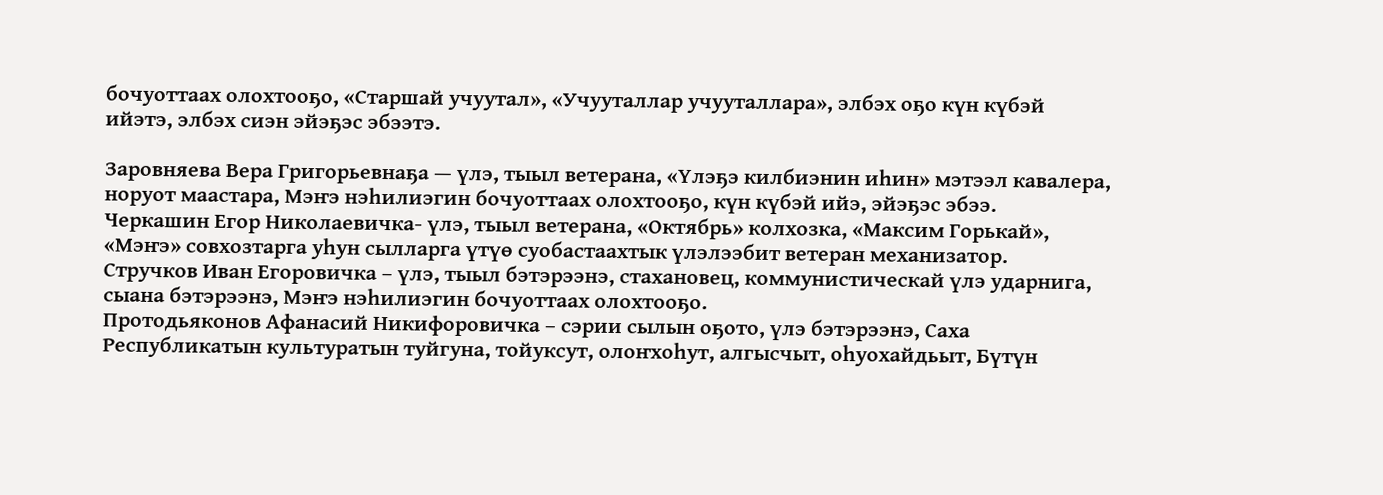бочуоттаах олохтооҕо, «Старшай учуутал», «Учууталлар учууталлара», элбэх оҕо күн күбэй ийэтэ, элбэх сиэн эйэҕэс эбээтэ.

Заровняева Вера Григорьевнаҕа — үлэ, тыыл ветерана, «Үлэҕэ килбиэнин иһин» мэтээл кавалера, норуот маастара, Мэҥэ нэһилиэгин бочуоттаах олохтооҕо, күн күбэй ийэ, эйэҕэс эбээ.
Черкашин Егор Николаевичка- үлэ, тыыл ветерана, «Октябрь» колхозка, «Максим Горькай», «Мэҥэ» совхозтарга уһун сылларга үтүө суобастаахтык үлэлээбит ветеран механизатор.
Стручков Иван Егоровичка – үлэ, тыыл бэтэрээнэ, стахановец, коммунистическай үлэ ударнига, сыана бэтэрээнэ, Мэҥэ нэһилиэгин бочуоттаах олохтооҕо.
Протодьяконов Афанасий Никифоровичка – сэрии сылын оҕото, үлэ бэтэрээнэ, Саха Республикатын культуратын туйгуна, тойуксут, олоҥхоһут, алгысчыт, оһуохайдьыт, Бүтүн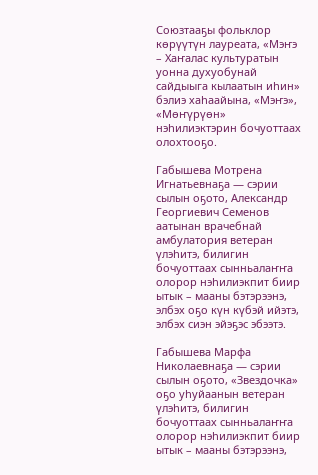Союзтааҕы фольклор көрүүтүн лауреата, «Мэҥэ – Хаҥалас культуратын уонна духуобунай сайдыыга кылаатын иһин» бэлиэ хаһаайына, «Мэҥэ», «Мөҥүрүөн» нэһилиэктэрин бочуоттаах олохтооҕо.

Габышева Мотрена Игнатьевнаҕа — сэрии сылын оҕото, Александр Георгиевич Семенов аатынан врачебнай амбулатория ветеран үлэһитэ, билигин бочуоттаах сынньалаҥҥа олорор нэһилиэкпит биир ытык – мааны бэтэрээнэ, элбэх оҕо күн күбэй ийэтэ, элбэх сиэн эйэҕэс эбээтэ.

Габышева Марфа Николаевнаҕа — сэрии сылын оҕото, «Звездочка» оҕо уһуйаанын ветеран үлэһитэ, билигин бочуоттаах сынньалаҥҥа олорор нэһилиэкпит биир ытык – мааны бэтэрээнэ,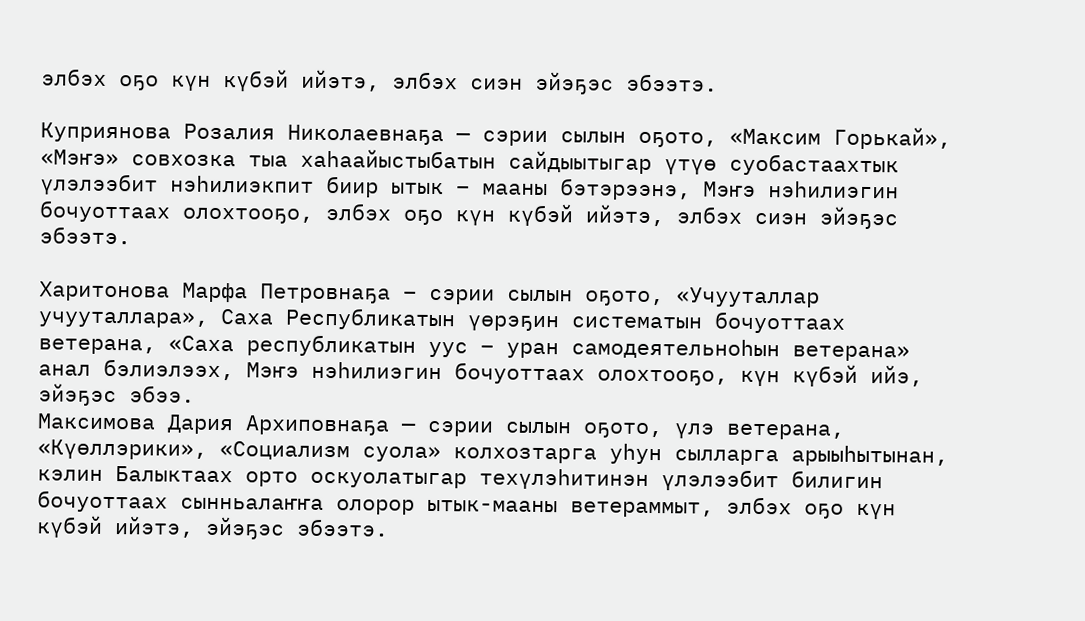элбэх оҕо күн күбэй ийэтэ, элбэх сиэн эйэҕэс эбээтэ.

Куприянова Розалия Николаевнаҕа — сэрии сылын оҕото, «Максим Горькай», «Мэҥэ» совхозка тыа хаһаайыстыбатын сайдыытыгар үтүө суобастаахтык үлэлээбит нэһилиэкпит биир ытык – мааны бэтэрээнэ, Мэҥэ нэһилиэгин бочуоттаах олохтооҕо, элбэх оҕо күн күбэй ийэтэ, элбэх сиэн эйэҕэс эбээтэ.

Харитонова Марфа Петровнаҕа – сэрии сылын оҕото, «Учууталлар учууталлара», Саха Республикатын үөрэҕин систематын бочуоттаах ветерана, «Саха республикатын уус – уран самодеятельноһын ветерана» анал бэлиэлээх, Мэҥэ нэһилиэгин бочуоттаах олохтооҕо, күн күбэй ийэ, эйэҕэс эбээ.
Максимова Дария Архиповнаҕа — сэрии сылын оҕото, үлэ ветерана, «Күөллэрики», «Социализм суола» колхозтарга уһун сылларга арыыһытынан, кэлин Балыктаах орто оскуолатыгар техүлэһитинэн үлэлээбит билигин бочуоттаах сынньалаҥҥа олорор ытык-мааны ветераммыт, элбэх оҕо күн күбэй ийэтэ, эйэҕэс эбээтэ.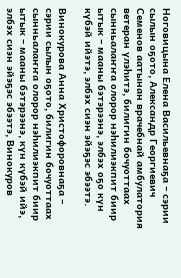Ноговицына Елена Васильевнаҕа – сэрии сылын оҕото, Александр Георгиевич Семенов аатынан врачебнай амбулатория ветеран үлэһитэ, билигин бочуоттаах сынньалаҥҥа олорор нэһилиэкпит биир ытык – мааны бэтэрээнэ, элбэх оҕо күн күбэй ийэтэ, элбэх сиэн эйэҕэс эбээтэ.

Винокурова Анна Христофоровнаҕа – сэрии сылын оҕото, билигин бочуоттаах сынньалаҥҥа олорор нэһилиэкпит биир ытык – мааны бэтэрээнэ, күн күбэй ийэ, элбэх сиэн эйэҕэс эбээтэ, Винокуров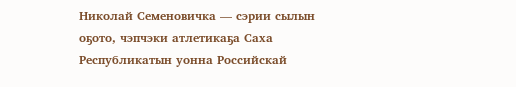Николай Семеновичка — сэрии сылын оҕото, чэпчэки атлетикаҕа Саха Республикатын уонна Российскай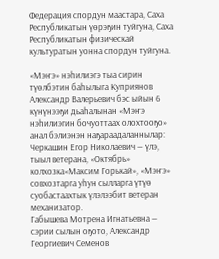Федерация спордун маастара, Саха Республикатын үөрэҕин туйгуна, Саха Республикатын физическай культуратын уонна спордун туйгуна.

«Мэҥэ» нэһилиэгэ тыа сирин түөлбэтин баһылыга Куприянов Александр Валерьевич бэс ыйын 6 күнүнээҕи дьаһалынан «Мэҥэ нэһилиэгин бочуоттаах олохтооҕо» анал бэлиэнэн наҕараадаланнылар:
Черкашин Егор Николаевич — үлэ, тыыл ветерана, «Октябрь» колхозка«Максим Горькай», «Мэҥэ» совхозтарга уһун сылларга үтүө суобастаахтык үлэлээбит ветеран механизатор.
Габышева Мотрена Игнатьевна — сэрии сылын оҕото, Александр Георгиевич Семенов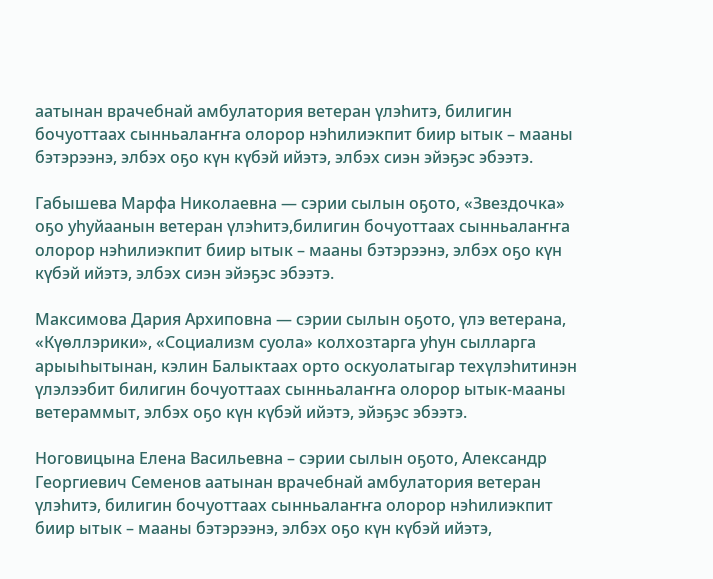аатынан врачебнай амбулатория ветеран үлэһитэ, билигин бочуоттаах сынньалаҥҥа олорор нэһилиэкпит биир ытык – мааны бэтэрээнэ, элбэх оҕо күн күбэй ийэтэ, элбэх сиэн эйэҕэс эбээтэ.

Габышева Марфа Николаевна — сэрии сылын оҕото, «Звездочка» оҕо уһуйаанын ветеран үлэһитэ,билигин бочуоттаах сынньалаҥҥа олорор нэһилиэкпит биир ытык – мааны бэтэрээнэ, элбэх оҕо күн күбэй ийэтэ, элбэх сиэн эйэҕэс эбээтэ.

Максимова Дария Архиповна — сэрии сылын оҕото, үлэ ветерана, «Күөллэрики», «Социализм суола» колхозтарга уһун сылларга арыыһытынан, кэлин Балыктаах орто оскуолатыгар техүлэһитинэн үлэлээбит билигин бочуоттаах сынньалаҥҥа олорор ытык-мааны ветераммыт, элбэх оҕо күн күбэй ийэтэ, эйэҕэс эбээтэ.

Ноговицына Елена Васильевна – сэрии сылын оҕото, Александр Георгиевич Семенов аатынан врачебнай амбулатория ветеран үлэһитэ, билигин бочуоттаах сынньалаҥҥа олорор нэһилиэкпит биир ытык – мааны бэтэрээнэ, элбэх оҕо күн күбэй ийэтэ,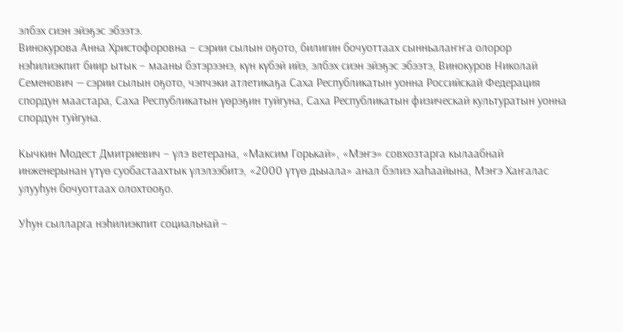элбэх сиэн эйэҕэс эбээтэ.
Винокурова Анна Христофоровна – сэрии сылын оҕото, билигин бочуоттаах сынньалаҥҥа олорор нэһилиэкпит биир ытык – мааны бэтэрээнэ, күн күбэй ийэ, элбэх сиэн эйэҕэс эбээтэ, Винокуров Николай Семенович — сэрии сылын оҕото, чэпчэки атлетикаҕа Саха Республикатын уонна Российскай Федерация спордун маастара, Саха Республикатын үөрэҕин туйгуна, Саха Республикатын физическай культуратын уонна спордун туйгуна.

Кычкин Модест Дмитриевич – үлэ ветерана, «Максим Горькай», «Мэҥэ» совхозтарга кылаабнай инженерынан үтүө суобастаахтык үлэлээбитэ, «2000 үтүө дьыала» анал бэлиэ хаһаайына, Мэҥэ Хаҥалас улууһун бочуоттаах олохтооҕо.

Уһун сылларга нэһилиэкпит социальнай –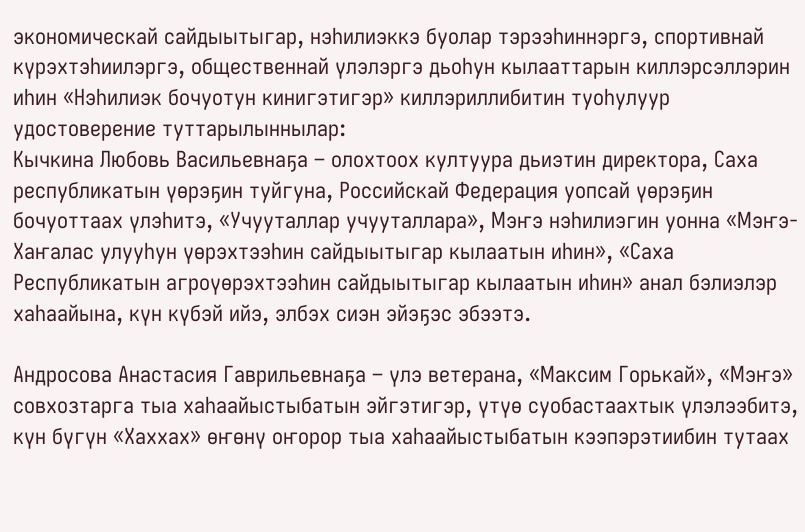экономическай сайдыытыгар, нэһилиэккэ буолар тэрээһиннэргэ, спортивнай күрэхтэһиилэргэ, общественнай үлэлэргэ дьоһун кылааттарын киллэрсэллэрин иһин «Нэһилиэк бочуотун кинигэтигэр» киллэриллибитин туоһулуур удостоверение туттарылыннылар:
Кычкина Любовь Васильевнаҕа – олохтоох култуура дьиэтин директора, Саха республикатын үөрэҕин туйгуна, Российскай Федерация уопсай үөрэҕин бочуоттаах үлэһитэ, «Учууталлар учууталлара», Мэҥэ нэһилиэгин уонна «Мэҥэ- Хаҥалас улууһун үөрэхтээһин сайдыытыгар кылаатын иһин», «Саха Республикатын агроүөрэхтээһин сайдыытыгар кылаатын иһин» анал бэлиэлэр хаһаайына, күн күбэй ийэ, элбэх сиэн эйэҕэс эбээтэ.

Андросова Анастасия Гаврильевнаҕа – үлэ ветерана, «Максим Горькай», «Мэҥэ» совхозтарга тыа хаһаайыстыбатын эйгэтигэр, үтүө суобастаахтык үлэлээбитэ, күн бүгүн «Хаххах» өҥөнү оҥорор тыа хаһаайыстыбатын кээпэрэтиибин тутаах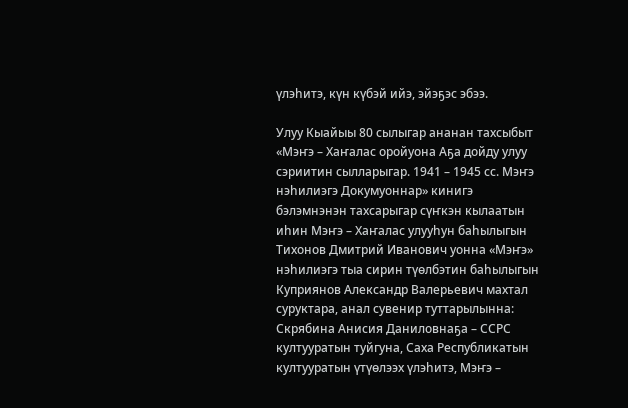үлэһитэ, күн күбэй ийэ, эйэҕэс эбээ.

Улуу Кыайыы 80 сылыгар ананан тахсыбыт «Мэҥэ – Хаҥалас оройуона Аҕа дойду улуу сэриитин сылларыгар. 1941 – 1945 сс. Мэҥэ нэһилиэгэ Докумуоннар» кинигэ бэлэмнэнэн тахсарыгар сүҥкэн кылаатын иһин Мэҥэ – Хаҥалас улууһун баһылыгын Тихонов Дмитрий Иванович уонна «Мэҥэ» нэһилиэгэ тыа сирин түөлбэтин баһылыгын Куприянов Александр Валерьевич махтал суруктара, анал сувенир туттарылынна: Скрябина Анисия Даниловнаҕа – ССРС култууратын туйгуна, Саха Республикатын култууратын үтүөлээх үлэһитэ, Мэҥэ –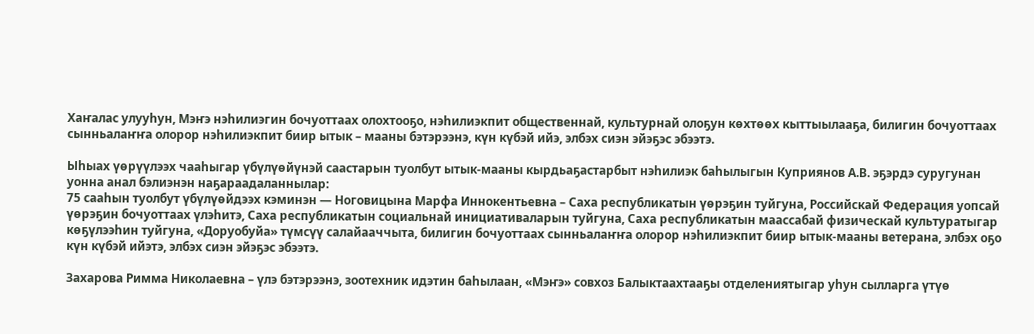Хаҥалас улууһун, Мэҥэ нэһилиэгин бочуоттаах олохтооҕо, нэһилиэкпит общественнай, культурнай олоҕун көхтөөх кыттыылааҕа, билигин бочуоттаах сынньалаҥҥа олорор нэһилиэкпит биир ытык – мааны бэтэрээнэ, күн күбэй ийэ, элбэх сиэн эйэҕэс эбээтэ.

Ыһыах үөрүүлээх чааһыгар үбүлүөйүнэй саастарын туолбут ытык-мааны кырдьаҕастарбыт нэһилиэк баһылыгын Куприянов А.В. эҕэрдэ суругунан уонна анал бэлиэнэн наҕараадаланнылар:
75 сааһын туолбут үбүлүөйдээх кэминэн — Ноговицына Марфа Иннокентьевна – Саха республикатын үөрэҕин туйгуна, Российскай Федерация уопсай үөрэҕин бочуоттаах үлэһитэ, Саха республикатын социальнай инициативаларын туйгуна, Саха республикатын маассабай физическай культуратыгар көҕүлээһин туйгуна, «Доруобуйа» түмсүү салайааччыта, билигин бочуоттаах сынньалаҥҥа олорор нэһилиэкпит биир ытык-мааны ветерана, элбэх оҕо күн күбэй ийэтэ, элбэх сиэн эйэҕэс эбээтэ.

Захарова Римма Николаевна – үлэ бэтэрээнэ, зоотехник идэтин баһылаан, «Мэҥэ» совхоз Балыктаахтааҕы отделениятыгар уһун сылларга үтүө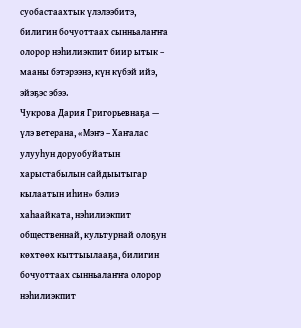суобастаахтык үлэлээбитэ, билигин бочуоттаах сынньалаҥҥа олорор нэһилиэкпит биир ытык – мааны бэтэрээнэ, күн күбэй ийэ, эйэҕэс эбээ.
Чукрова Дария Григорьевнаҕа — үлэ ветерана, «Мэҥэ – Хаҥалас улууһун доруобуйатын харыстабылын сайдыытыгар кылаатын иһин» бэлиэ хаһаайката, нэһилиэкпит общественнай, культурнай олоҕун көхтөөх кыттыылааҕа, билигин бочуоттаах сынньалаҥҥа олорор нэһилиэкпит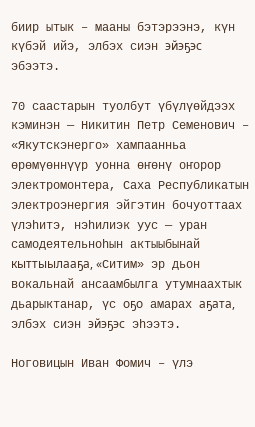биир ытык – мааны бэтэрээнэ, күн күбэй ийэ, элбэх сиэн эйэҕэс эбээтэ.

70 саастарын туолбут үбүлүөйдээх кэминэн — Никитин Петр Семенович – «Якутскэнерго» хампаанньа өрөмүөннүүр уонна өҥөнү оҥорор электромонтера, Саха Республикатын электроэнергия эйгэтин бочуоттаах үлэһитэ, нэһилиэк уус — уран самодеятельноһын актыыбынай кыттыылааҕа, «Ситим» эр дьон вокальнай ансаамбылга утумнаахтык дьарыктанар, үс оҕо амарах аҕата, элбэх сиэн эйэҕэс эһээтэ.

Ноговицын Иван Фомич – үлэ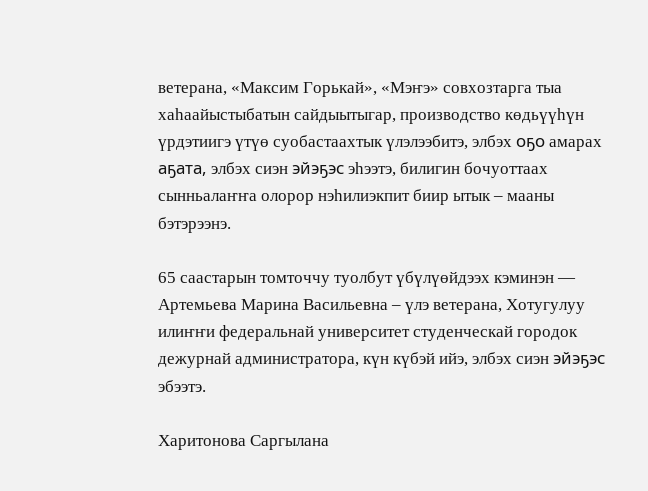ветерана, «Максим Горькай», «Мэҥэ» совхозтарга тыа хаһаайыстыбатын сайдыытыгар, производство көдьүүһүн үрдэтиигэ үтүө суобастаахтык үлэлээбитэ, элбэх оҕо амарах аҕата, элбэх сиэн эйэҕэс эһээтэ, билигин бочуоттаах сынньалаҥҥа олорор нэһилиэкпит биир ытык – мааны бэтэрээнэ.

65 саастарын томточчу туолбут үбүлүөйдээх кэминэн — Артемьева Марина Васильевна – үлэ ветерана, Хотугулуу илиҥҥи федеральнай университет студенческай городок дежурнай администратора, күн күбэй ийэ, элбэх сиэн эйэҕэс эбээтэ.

Харитонова Саргылана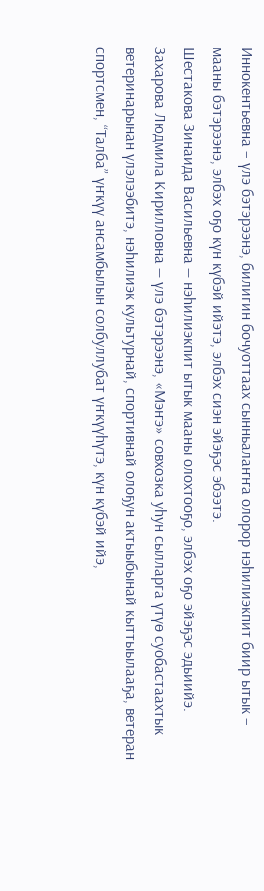Иннокентьевна – үлэ бэтэрээнэ, билигин бочуоттаах сынньалаҥҥа олорор нэһилиэкпит биир ытык – мааны бэтэрээнэ, элбэх оҕо күн күбэй ийэтэ, элбэх сиэн эйэҕэс эбээтэ.
Шестакова Зинаида Васильевна — нэһилиэкпит ытык мааны олохтооҕо, элбэх оҕо эйэҕэс эдьиийэ.
Захарова Людмила Кирилловна — үлэ бэтэрээнэ, «Мэҥэ» совхозка уһун сылларга үтүө суобастаахтык ветеринарынан үлэлээбитэ, нэһилиэк культурнай, спортивнай олоҕун актыыбынай кыттыылааҕа, ветеран спортсмен, “Талба” үҥкүү ансамбылын солбуллубат үҥкүүһүтэ, күн күбэй ийэ,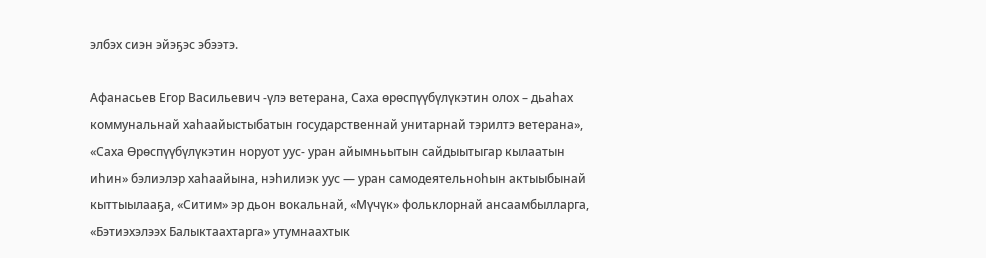элбэх сиэн эйэҕэс эбээтэ.

Афанасьев Егор Васильевич -үлэ ветерана, Саха өрөспүүбүлүкэтин олох – дьаһах коммунальнай хаһаайыстыбатын государственнай унитарнай тэрилтэ ветерана», «Саха Өрөспүүбүлүкэтин норуот уус- уран айымньытын сайдыытыгар кылаатын иһин» бэлиэлэр хаһаайына, нэһилиэк уус — уран самодеятельноһын актыыбынай кыттыылааҕа, «Ситим» эр дьон вокальнай, «Мүчүк» фольклорнай ансаамбылларга, «Бэтиэхэлээх Балыктаахтарга» утумнаахтык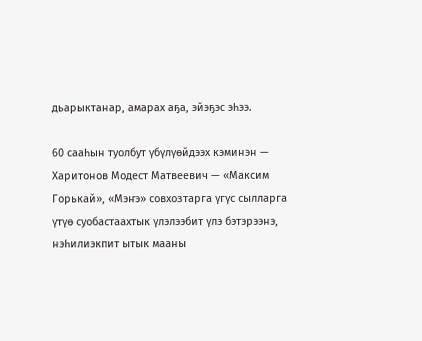дьарыктанар, амарах аҕа, эйэҕэс эһээ.

60 сааһын туолбут үбүлүөйдээх кэминэн — Харитонов Модест Матвеевич — «Максим Горькай», «Мэҥэ» совхозтарга үгүс сылларга үтүө суобастаахтык үлэлээбит үлэ бэтэрээнэ, нэһилиэкпит ытык мааны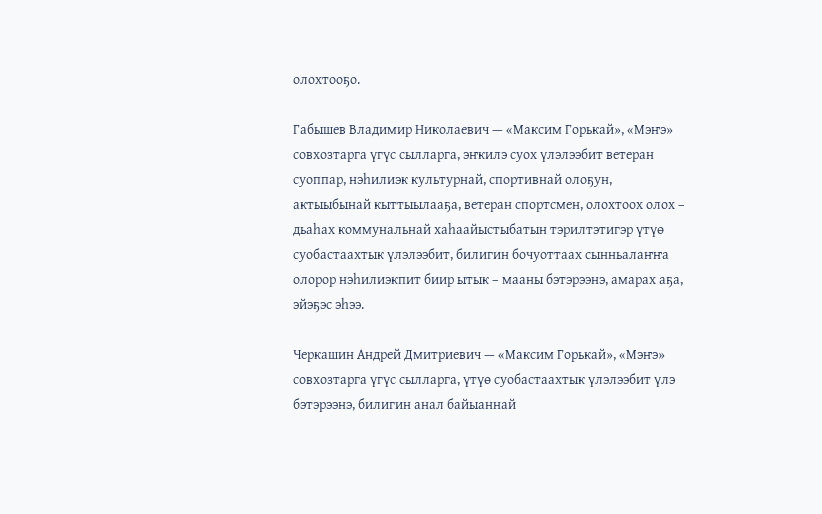олохтооҕо.

Габышев Владимир Николаевич — «Максим Горькай», «Мэҥэ» совхозтарга үгүс сылларга, эҥкилэ суох үлэлээбит ветеран суоппар, нэһилиэк культурнай, спортивнай олоҕун, актыыбынай кыттыылааҕа, ветеран спортсмен, олохтоох олох – дьаһах коммунальнай хаһаайыстыбатын тэрилтэтигэр үтүө суобастаахтык үлэлээбит, билигин бочуоттаах сынньалаҥҥа олорор нэһилиэкпит биир ытык – мааны бэтэрээнэ, амарах аҕа, эйэҕэс эһээ.

Черкашин Андрей Дмитриевич — «Максим Горькай», «Мэҥэ» совхозтарга үгүс сылларга, үтүө суобастаахтык үлэлээбит үлэ бэтэрээнэ, билигин анал байыаннай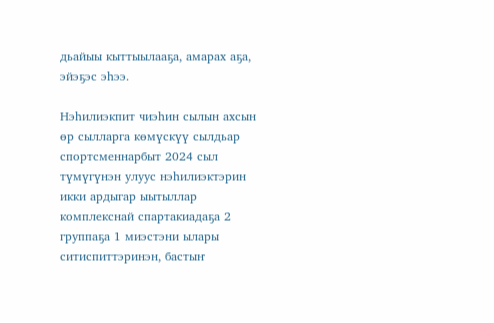дьайыы кыттыылааҕа, амарах аҕа, эйэҕэс эһээ.

Нэһилиэкпит чиэһин сылын ахсын өр сылларга көмүскүү сылдьар спортсменнарбыт 2024 сыл түмүгүнэн улуус нэһилиэктэрин икки ардыгар ыытыллар комплекснай спартакиадаҕа 2 группаҕа 1 миэстэни ылары ситиспиттэринэн, бастыҥ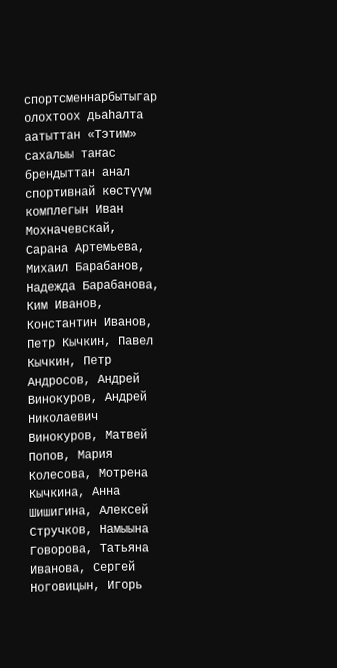спортсменнарбытыгар олохтоох дьаһалта аатыттан «Тэтим» сахалыы таҥас брендыттан анал спортивнай көстүүм комплегын Иван Мохначевскай, Сарана Артемьева, Михаил Барабанов, Надежда Барабанова, Ким Иванов, Константин Иванов, Петр Кычкин, Павел Кычкин, Петр Андросов, Андрей Винокуров, Андрей Николаевич Винокуров, Матвей Попов, Мария Колесова, Мотрена Кычкина, Анна Шишигина, Алексей Стручков, Намыына Говорова, Татьяна Иванова, Сергей Ноговицын, Игорь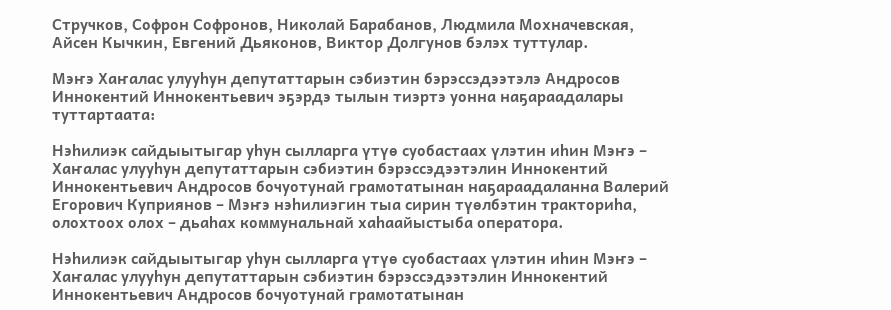Стручков, Софрон Софронов, Николай Барабанов, Людмила Мохначевская, Айсен Кычкин, Евгений Дьяконов, Виктор Долгунов бэлэх туттулар.

Мэҥэ Хаҥалас улууһун депутаттарын сэбиэтин бэрэссэдээтэлэ Андросов Иннокентий Иннокентьевич эҕэрдэ тылын тиэртэ уонна наҕараадалары туттартаата:

Нэһилиэк сайдыытыгар уһун сылларга үтүө суобастаах үлэтин иһин Мэҥэ – Хаҥалас улууһун депутаттарын сэбиэтин бэрэссэдээтэлин Иннокентий Иннокентьевич Андросов бочуотунай грамотатынан наҕараадаланна Валерий Егорович Куприянов – Мэҥэ нэһилиэгин тыа сирин түөлбэтин тракториһа, олохтоох олох – дьаһах коммунальнай хаһаайыстыба оператора.

Нэһилиэк сайдыытыгар уһун сылларга үтүө суобастаах үлэтин иһин Мэҥэ – Хаҥалас улууһун депутаттарын сэбиэтин бэрэссэдээтэлин Иннокентий Иннокентьевич Андросов бочуотунай грамотатынан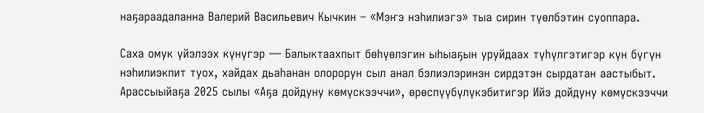наҕараадаланна Валерий Васильевич Кычкин – «Мэҥэ нэһилиэгэ» тыа сирин түөлбэтин суоппара.

Саха омук үйэлээх күнүгэр — Балыктаахпыт бөһүөлэгин ыһыаҕын уруйдаах түһүлгэтигэр күн бүгүн нэһилиэкпит туох, хайдах дьаһанан олорорун сыл анал бэлиэлэринэн сирдэтэн сырдатан аастыбыт.
Арассыыйаҕа 2025 сылы «Аҕа дойдуну көмүскээччи», өрөспүүбүлүкэбитигэр Ийэ дойдуну көмүскээччи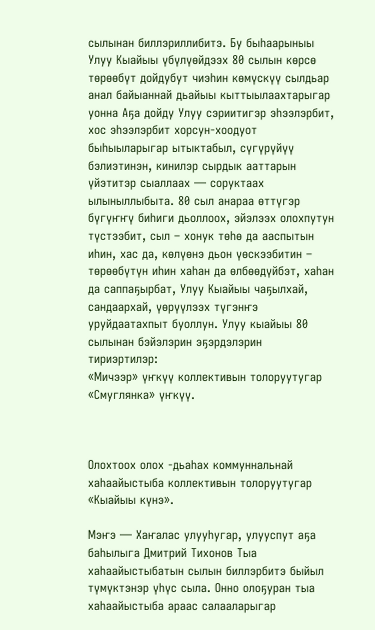сылынан биллэриллибитэ. Бу быһаарыныы Улуу Кыайыы үбүлүөйдээх 80 сылын көрсө төрөөбүт дойдубут чиэһин көмүскүү сылдьар анал байыаннай дьайыы кыттыылаахтарыгар уонна Аҕа дойду Улуу сэриитигэр эһээлэрбит, хос эһээлэрбит хорсун-хоодуот быһыыларыгар ытыктабыл, сүгүрүйүү бэлиэтинэн, кинилэр сырдык ааттарын үйэтитэр сыаллаах — соруктаах ылыныллыбыта. 80 сыл анараа өттүгэр бүгүҥҥү биһиги дьоллоох, эйэлээх олохпутун түстээбит, сыл – хонук төһө да ааспытын иһин, хас да, көлүөнэ дьон үөскээбитин – төрөөбүтүн иһин хаһан да өлбөөдүйбэт, хаһан да саппаҕырбат, Улуу Кыайыы чаҕылхай, сандаархай, үөрүүлээх түгэнҥэ уруйдаатахпыт буоллун. Улуу кыайыы 80 сылынан бэйэлэрин эҕэрдэлэрин тириэртилэр:
«Мичээр» үҥкүү коллективын толоруутугар «Смуглянка» үҥкүү.



Олохтоох олох -дьаһах коммуннальнай хаһаайыстыба коллективын толоруутугар «Кыайыы күнэ».

Мэҥэ — Хаҥалас улууһугар, улууспут аҕа баһылыга Дмитрий Тихонов Тыа хаһаайыстыбатын сылын биллэрбитэ быйыл түмүктэнэр үһүс сыла. Онно олоҕуран тыа хаһаайыстыба араас салааларыгар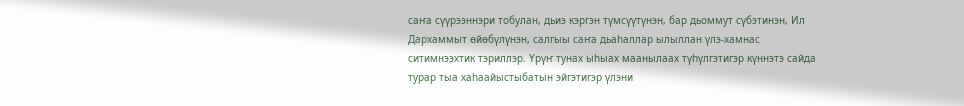саҥа сүүрээннэри тобулан, дьиэ кэргэн түмсүүтүнэн, бар дьоммут сүбэтинэн, Ил Дархаммыт өйөбүлүнэн, салгыы саҥа дьаһаллар ылыллан үлэ-хамнас ситимнээхтик тэриллэр. Үрүҥ тунах ыһыах маанылаах түһүлгэтигэр күннэтэ сайда турар тыа хаһаайыстыбатын эйгэтигэр үлэни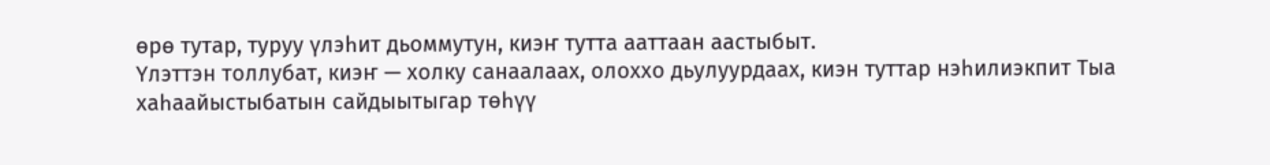өрө тутар, туруу үлэһит дьоммутун, киэҥ тутта ааттаан аастыбыт.
Үлэттэн толлубат, киэҥ — холку санаалаах, олоххо дьулуурдаах, киэн туттар нэһилиэкпит Тыа хаһаайыстыбатын сайдыытыгар төһүү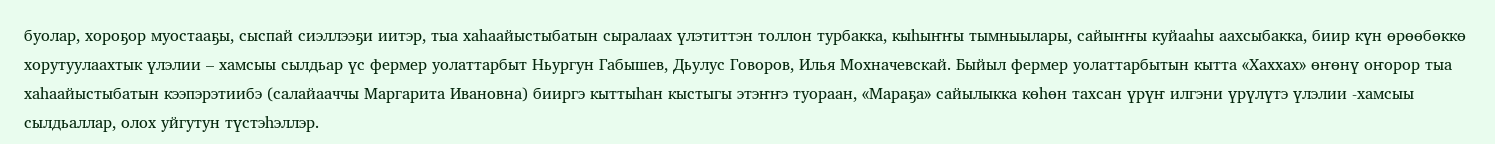буолар, хороҕор муостааҕы, сыспай сиэллээҕи иитэр, тыа хаһаайыстыбатын сыралаах үлэтиттэн толлон турбакка, кыһыҥҥы тымныылары, сайыҥҥы куйааһы аахсыбакка, биир күн өрөөбөккө хорутуулаахтык үлэлии – хамсыы сылдьар үс фермер уолаттарбыт Ньургун Габышев, Дьулус Говоров, Илья Мохначевскай. Быйыл фермер уолаттарбытын кытта «Хаххах» өҥөнү оҥорор тыа хаһаайыстыбатын кээпэрэтиибэ (салайааччы Маргарита Ивановна) бииргэ кыттыһан кыстыгы этэҥҥэ туораан, «Мараҕа» сайылыкка көһөн тахсан үрүҥ илгэни үрүлүтэ үлэлии -хамсыы сылдьаллар, олох уйгутун түстэһэллэр.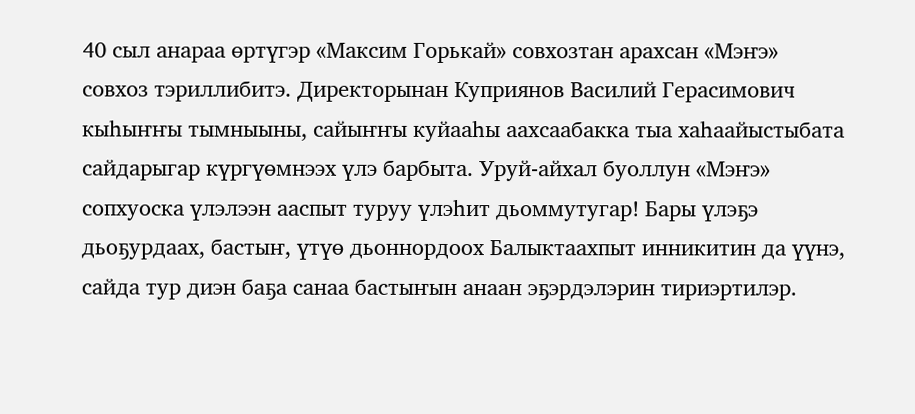40 сыл анараа өртүгэр «Максим Горькай» совхозтан арахсан «Мэҥэ» совхоз тэриллибитэ. Директорынан Куприянов Василий Герасимович кыһыҥҥы тымныыны, сайыҥҥы куйааһы аахсаабакка тыа хаһаайыстыбата сайдарыгар күргүөмнээх үлэ барбыта. Уруй-айхал буоллун «Мэҥэ» сопхуоска үлэлээн ааспыт туруу үлэһит дьоммутугар! Бары үлэҕэ дьоҕурдаах, бастыҥ, үтүө дьоннордоох Балыктаахпыт инникитин да үүнэ, сайда тур диэн баҕа санаа бастыҥын анаан эҕэрдэлэрин тириэртилэр.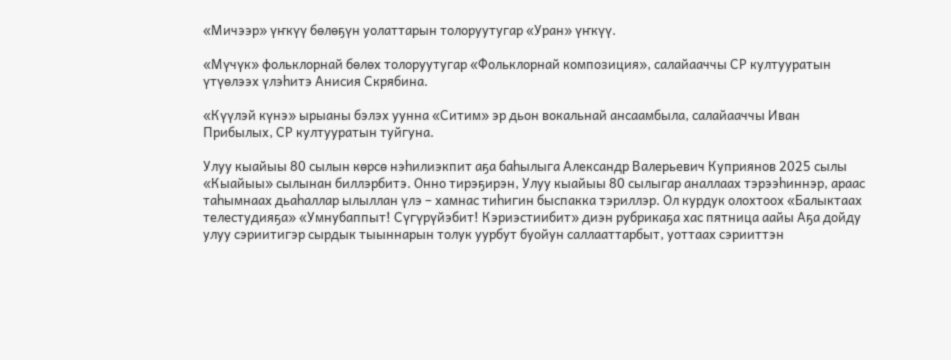«Мичээр» үҥкүү бөлөҕүн уолаттарын толоруутугар «Уран» үҥкүү.

«Мүчүк» фольклорнай бөлөх толоруутугар «Фольклорнай композиция», салайааччы СР култууратын үтүөлээх үлэһитэ Анисия Скрябина.

«Күүлэй күнэ» ырыаны бэлэх уунна «Ситим» эр дьон вокальнай ансаамбыла, салайааччы Иван Прибылых, СР култууратын туйгуна.

Улуу кыайыы 80 сылын көрсө нэһилиэкпит аҕа баһылыга Александр Валерьевич Куприянов 2025 сылы «Кыайыы» сылынан биллэрбитэ. Онно тирэҕирэн, Улуу кыайыы 80 сылыгар аналлаах тэрээһиннэр, араас таһымнаах дьаһаллар ылыллан үлэ – хамнас тиһигин быспакка тэриллэр. Ол курдук олохтоох «Балыктаах телестудияҕа» «Умнубаппыт! Сүгүрүйэбит! Кэриэстиибит» диэн рубрикаҕа хас пятница аайы Аҕа дойду улуу сэриитигэр сырдык тыыннарын толук уурбут буойун саллааттарбыт, уоттаах сэрииттэн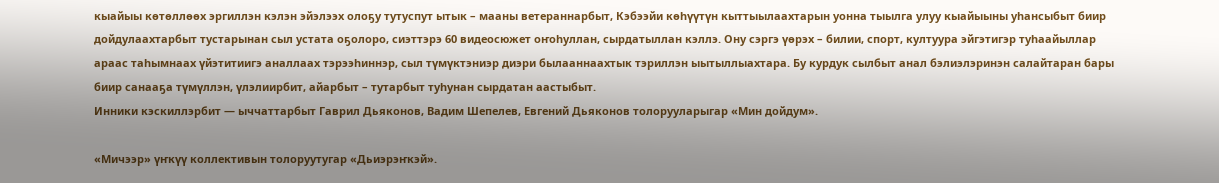кыайыы көтөллөөх эргиллэн кэлэн эйэлээх олоҕу тутуспут ытык – мааны ветераннарбыт, Кэбээйи көһүүтүн кыттыылаахтарын уонна тыылга улуу кыайыыны уһансыбыт биир дойдулаахтарбыт тустарынан сыл устата оҕолоро, сиэттэрэ 60 видеосюжет оҥоһуллан, сырдатыллан кэллэ. Ону сэргэ үөрэх – билии, спорт, култуура эйгэтигэр туһаайыллар араас таһымнаах үйэтитиигэ аналлаах тэрээһиннэр, сыл түмүктэниэр диэри былааннаахтык тэриллэн ыытыллыахтара. Бу курдук сылбыт анал бэлиэлэринэн салайтаран бары биир санааҕа түмүллэн, үлэлиирбит, айарбыт – тутарбыт туһунан сырдатан аастыбыт.
Инники кэскиллэрбит — ыччаттарбыт Гаврил Дьяконов, Вадим Шепелев, Евгений Дьяконов толорууларыгар «Мин дойдум».

«Мичээр» үҥкүү коллективын толоруутугар «Дьиэрэҥкэй».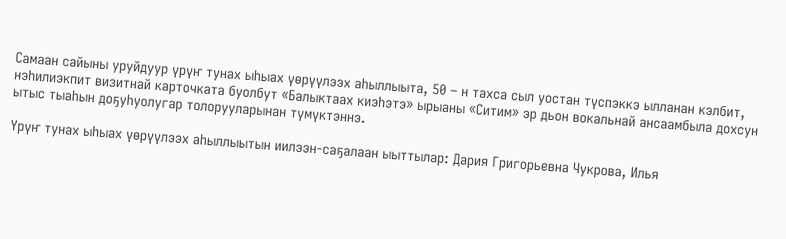Самаан сайыны уруйдуур үрүҥ тунах ыһыах үөрүүлээх аһыллыыта, 50 – н тахса сыл уостан түспэккэ ылланан кэлбит, нэһилиэкпит визитнай карточката буолбут «Балыктаах киэһэтэ» ырыаны «Ситим» эр дьон вокальнай ансаамбыла дохсун ытыс тыаһын доҕуһуолугар толорууларынан түмүктэннэ.

Үрүҥ тунах ыһыах үөрүүлээх аһыллыытын иилээн-саҕалаан ыыттылар: Дария Григорьевна Чукрова, Илья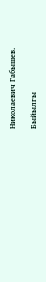Николаевич Габышев.

Быйылгы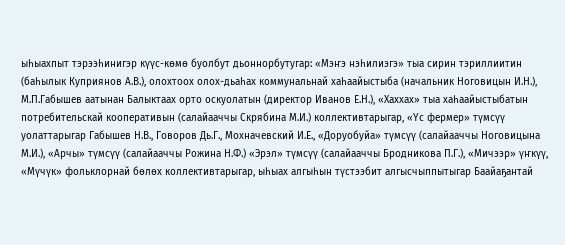ыһыахпыт тэрээһинигэр күүс-көмө буолбут дьоннорбутугар: «Мэҥэ нэһилиэгэ» тыа сирин тэриллиитин (баһылык Куприянов А.В.), олохтоох олох-дьаһах коммунальнай хаһаайыстыба (начальник Ноговицын И.Н.), М.П.Габышев аатынан Балыктаах орто оскуолатын (директор Иванов Е.Н.), «Хаххах» тыа хаһаайыстыбатын потребительскай кооперативын (салайааччы Скрябина М.И.) коллективтарыгар, «Үс фермер» түмсүү уолаттарыгар Габышев Н.В., Говоров Дь.Г., Мохначевский И.Е., «Доруобуйа» түмсүү (салайааччы Ноговицына М.И.), «Арчы» түмсүү (салайааччы Рожина Н.Ф.) «Эрэл» түмсүү (салайааччы Бродникова П.Г.), «Мичээр» үҥкүү, «Мүчүк» фольклорнай бөлөх коллективтарыгар, ыһыах алгыһын түстээбит алгысчыппытыгар Баайаҕантай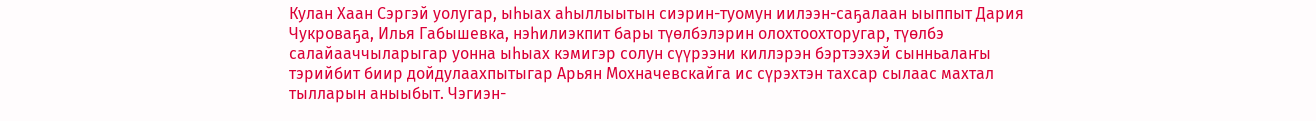Кулан Хаан Сэргэй уолугар, ыһыах аһыллыытын сиэрин-туомун иилээн-саҕалаан ыыппыт Дария Чукроваҕа, Илья Габышевка, нэһилиэкпит бары түөлбэлэрин олохтоохторугар, түөлбэ салайааччыларыгар уонна ыһыах кэмигэр солун сүүрээни киллэрэн бэртээхэй сынньалаҥы тэрийбит биир дойдулаахпытыгар Арьян Мохначевскайга ис сүрэхтэн тахсар сылаас махтал тылларын аныыбыт. Чэгиэн-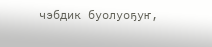чэбдик буолуоҕуҥ,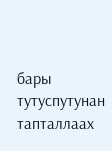бары тутуспутунан тапталлаах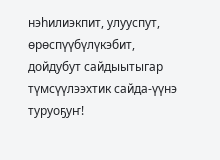нэһилиэкпит, улууспут, өрөспүүбүлүкэбит, дойдубут сайдыытыгар түмсүүлээхтик сайда-үүнэ туруоҕуҥ!